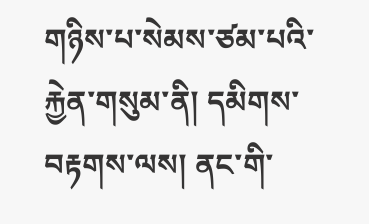གཉིས་པ་སེམས་ཙམ་པའི་རྐྱེན་གསུམ་ནི། དམིགས་བརྟགས་ལས། ནང་གི་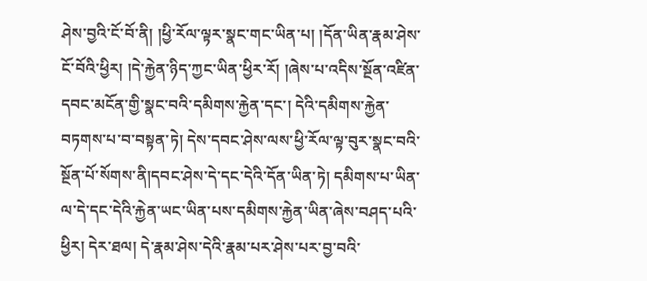ཤེས་བྱའི་ངོ་བོ་ནི། །ཕྱི་རོལ་ལྟར་སྣང་གང་ཡིན་པ། །དོན་ཡིན་རྣམ་ཤེས་ངོ་བོའི་ཕྱིར། །དེ་རྐྱེན་ཉིད་ཀྱང་ཡིན་ཕྱིར་རོ། །ཞེས་པ་འདིས་སྔོན་འཛིན་དབང་མངོན་གྱི་སྣང་བའི་དམིགས་རྐྱེན་དང་། དེའི་དམིགས་རྐྱེན་བཏགས་པ་བ་བསྟན་ཏེ། དེས་དབང་ཤེས་ལས་ཕྱི་རོལ་ལྟ་བུར་སྣང་བའི་སྔོན་པོ་སོགས་ནི།དབང་ཤེས་དེ་དང་དེའི་དོན་ཡིན་ཏེ། དམིགས་པ་ཡིན་ལ་དེ་དང་དེའི་རྐྱེན་ཡང་ཡིན་པས་དམིགས་རྐྱེན་ཡིན་ཞེས་བཤད་པའི་ཕྱིར། དེར་ཐལ། དེ་རྣམ་ཤེས་དེའི་རྣམ་པར་ཤེས་པར་བྱ་བའི་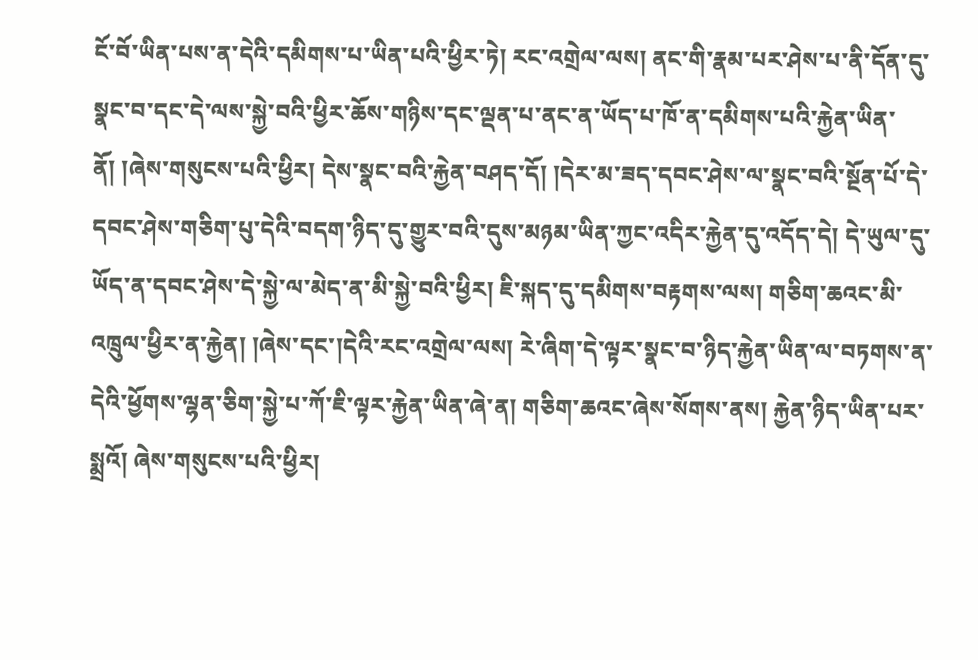ངོ་བོ་ཡིན་པས་ན་དེའི་དམིགས་པ་ཡིན་པའི་ཕྱིར་ཏེ། རང་འགྲེལ་ལས། ནང་གི་རྣམ་པར་ཤེས་པ་ནི་དོན་དུ་སྣང་བ་དང་དེ་ལས་སྐྱེ་བའི་ཕྱིར་ཆོས་གཉིས་དང་ལྡན་པ་ནང་ན་ཡོད་པ་ཁོ་ན་དམིགས་པའི་རྐྱེན་ཡིན་ནོ། །ཞེས་གསུངས་པའི་ཕྱིར། དེས་སྣང་བའི་རྐྱེན་བཤད་དོ། །དེར་མ་ཟད་དབང་ཤེས་ལ་སྣང་བའི་སྔོན་པོ་དེ་དབང་ཤེས་གཅིག་པུ་དེའི་བདག་ཉིད་དུ་གྱུར་བའི་དུས་མཉམ་ཡིན་ཀྱང་འདིར་རྐྱེན་དུ་འདོད་དེ། དེ་ཡུལ་དུ་ཡོད་ན་དབང་ཤེས་དེ་སྐྱེ་ལ་མེད་ན་མི་སྐྱེ་བའི་ཕྱིར། ཇི་སྐད་དུ་དམིགས་བརྟགས་ལས། གཅིག་ཆའང་མི་འཁྲུལ་ཕྱིར་ན་རྐྱེན། །ཞེས་དང་།དེའི་རང་འགྲེལ་ལས། རེ་ཞིག་དེ་ལྟར་སྣང་བ་ཉིད་རྐྱེན་ཡིན་ལ་བཏགས་ན་དེའི་ཕྱོགས་ལྷན་ཅིག་སྐྱེ་པ་ཀོ་ཇི་ལྟར་རྐྱེན་ཡིན་ཞེ་ན། གཅིག་ཆའང་ཞེས་སོགས་ནས། རྐྱེན་ཉིད་ཡིན་པར་སྨྲའོ། ཞེས་གསུངས་པའི་ཕྱིར།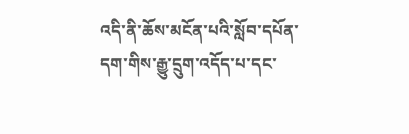འདི་ནི་ཆོས་མངོན་པའི་སློབ་དཔོན་དག་གིས་རྒྱུ་དྲུག་འདོད་པ་དང་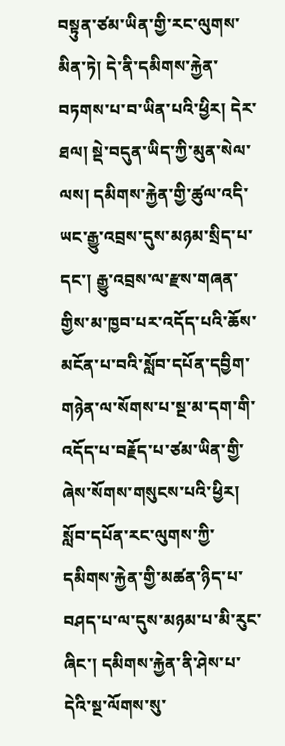བསྟུན་ཙམ་ཡིན་གྱི་རང་ལུགས་མིན་ཏེ། དེ་ནི་དམིགས་རྐྱེན་བཏགས་པ་བ་ཡིན་པའི་ཕྱིར། དེར་ཐལ། སྡེ་བདུན་ཡིད་ཀྱི་མུན་སེལ་ལས། དམིགས་རྐྱེན་གྱི་ཚུལ་འདི་ཡང་རྒྱུ་འབྲས་དུས་མཉམ་སྲིད་པ་དང་། རྒྱུ་འབྲས་ལ་རྫས་གཞན་གྱིས་མ་ཁྱབ་པར་འདོད་པའི་ཆོས་མངོན་པ་བའི་སློབ་དཔོན་དབྱིག་གཉེན་ལ་སོགས་པ་སྔ་མ་དག་གི་འདོད་པ་བརྗོད་པ་ཙམ་ཡིན་གྱི་ཞེས་སོགས་གསུངས་པའི་ཕྱིར། སློབ་དཔོན་རང་ལུགས་ཀྱི་དམིགས་རྐྱེན་གྱི་མཚན་ཉིད་པ་བཤད་པ་ལ་དུས་མཉམ་པ་མི་རུང་ཞིང་། དམིགས་རྐྱེན་ནི་ཤེས་པ་དེའི་སྔ་ལོགས་སུ་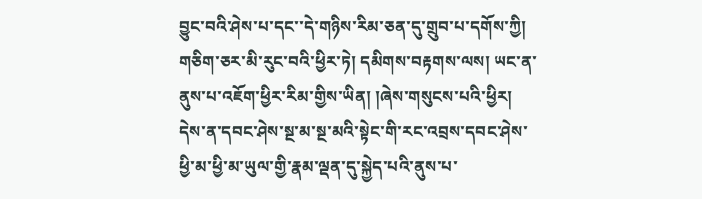བྱུང་བའི་ཤེས་པ་དང་་དེ་གཉིས་རིམ་ཅན་དུ་གྲུབ་པ་དགོས་ཀྱི། གཅིག་ཅར་མི་རུང་བའི་ཕྱིར་ཏེ། དམིགས་བརྟགས་ལས། ཡང་ན་ནུས་པ་འཇོག་ཕྱིར་རིམ་གྱིས་ཡིན། །ཞེས་གསུངས་པའི་ཕྱིར། དེས་ན་དབང་ཤེས་སྔ་མ་སྔ་མའི་སྟེང་གི་རང་འབྲས་དབང་ཤེས་ཕྱི་མ་ཕྱི་མ་ཡུལ་གྱི་རྣམ་ལྡན་དུ་སྐྱེད་པའི་ནུས་པ་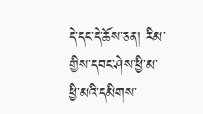དེ་དང་དེ་ཆོས་ཅན། རིམ་གྱིས་དབང་ཤེས་ཕྱི་མ་ཕྱི་མའི་དམིགས་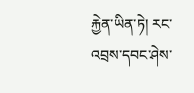རྐྱེན་ཡིན་ཏེ། རང་འབྲས་དབང་ཤེས་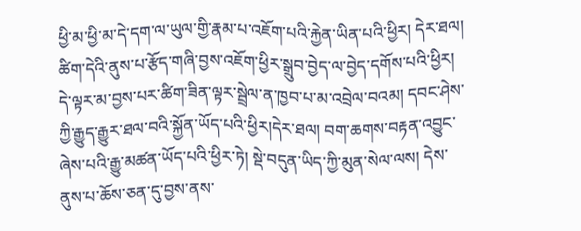ཕྱི་མ་ཕྱི་མ་དེ་དག་ལ་ཡུལ་གྱི་རྣམ་པ་འཇོག་པའི་རྐྱེན་ཡིན་པའི་ཕྱིར། དེར་ཐལ། ཚིག་དེའི་ནུས་པ་རྩོད་གཞི་བྱས་འཇོག་ཕྱིར་སྒྲུབ་བྱེད་ལ་བྱེད་དགོས་པའི་ཕྱིར། དེ་ལྟར་མ་བྱས་པར་ཚིག་ཟིན་ལྟར་སྦྲེལ་ན་ཁྱབ་པ་མ་འབྲེལ་བའམ། དབང་ཤེས་ཀྱི་རྒྱུད་རྒྱུར་ཐལ་བའི་སྐྱོན་ཡོད་པའི་ཕྱིར།དེར་ཐལ། བག་ཆགས་བརྟན་འབྱུང་ཞེས་པའི་རྒྱུ་མཚན་ཡོད་པའི་ཕྱིར་ཏེ། སྡེ་བདུན་ཡིད་ཀྱི་མུན་སེལ་ལས། དེས་ནུས་པ་ཆོས་ཅན་དུ་བྱས་ནས་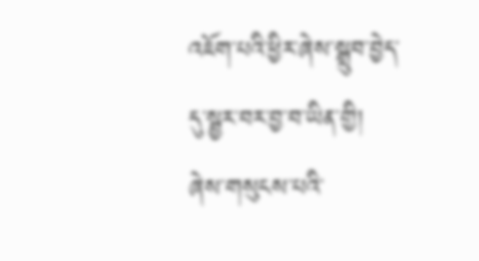འཇོག་པའི་ཕྱིར་ཞེས་སྒྲུབ་བྱེད་དུ་སྦྱར་བར་བྱ་བ་ཡིན་གྱི། ཞེས་གསུངས་པའི་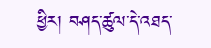ཕྱིར། བཤད་ཚུལ་དེ་འཐད་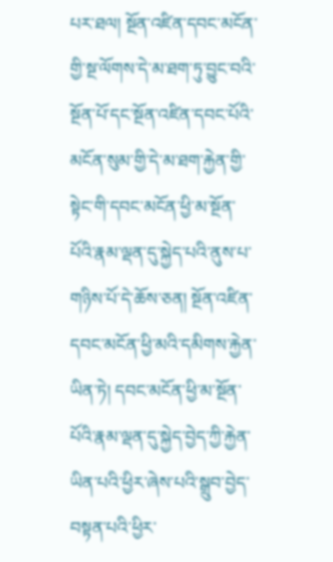པར་ཐལ། སྔོན་འཛིན་དབང་མངོན་གྱི་སྔ་ལོགས་དེ་མ་ཐག་ཏུ་བྱུང་བའི་སྔོན་པོ་དང་སྔོན་འཛིན་དབང་པོའི་མངོན་སུམ་གྱི་དེ་མ་ཐག་རྐྱེན་གྱི་སྟེང་གི་དབང་མངོན་ཕྱི་མ་སྔོན་པོའི་རྣམ་ལྡན་དུ་སྐྱེད་པའི་ནུས་པ་གཉིས་པོ་དེ་ཆོས་ཅན། སྔོན་འཛིན་དབང་མངོན་ཕྱི་མའི་དམིགས་རྐྱེན་ཡིན་ཏེ། དབང་མངོན་ཕྱི་མ་སྔོན་པོའི་རྣམ་ལྡན་དུ་སྐྱེད་བྱེད་ཀྱི་རྐྱེན་ཡིན་པའི་ཕྱིར་ཞེས་པའི་སྒྲུབ་བྱེད་བསྟན་པའི་ཕྱིར་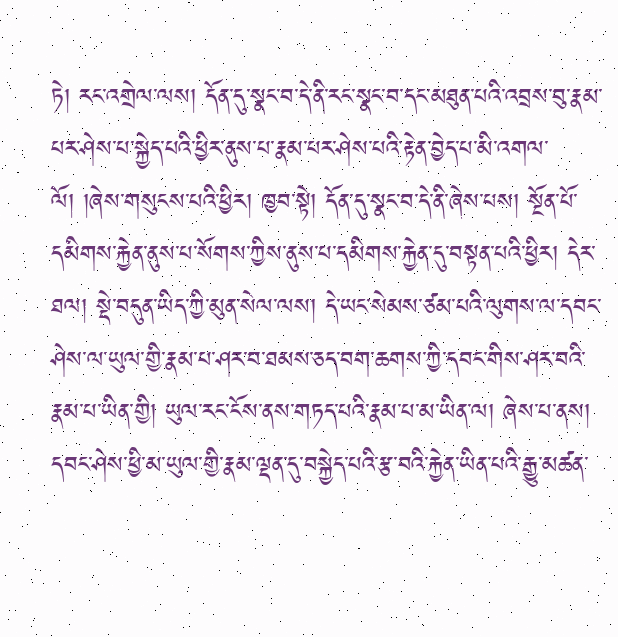ཏེ། རང་འགྲེལ་ལས། དོན་དུ་སྣང་བ་དེ་ནི་རང་སྣང་བ་དང་མཐུན་པའི་འབྲས་བུ་རྣམ་པར་ཤེས་པ་སྐྱེད་པའི་ཕྱིར་ནུས་པ་རྣམ་པར་ཤེས་པའི་རྟེན་བྱེད་པ་མི་འགལ་ལོ། །ཞེས་གསུངས་པའི་ཕྱིར། ཁྱབ་སྟེ། དོན་དུ་སྣང་བ་དེ་ནི་ཞེས་པས། སྔོན་པོ་དམིགས་རྐྱེན་ནུས་པ་སོགས་ཀྱིས་ནུས་པ་དམིགས་རྐྱེན་དུ་བསྟན་པའི་ཕྱིར། དེར་ཐལ། སྡེ་བདུན་ཡིད་ཀྱི་མུན་སེལ་ལས། དེ་ཡང་སེམས་ཙམ་པའི་ལུགས་ལ་དབང་ཤེས་ལ་ཡུལ་གྱི་རྣམ་པ་ཤར་བ་ཐམས་ཅད་བག་ཆགས་ཀྱི་དབང་གིས་ཤར་བའི་རྣམ་པ་ཡིན་གྱི། ཡུལ་རང་ངོས་ནས་གཏད་པའི་རྣམ་པ་མ་ཡིན་ལ། ཞེས་པ་ནས། དབང་ཤེས་ཕྱི་མ་ཡུལ་གྱི་རྣམ་ལྡན་དུ་བསྐྱེད་པའི་རྩ་བའི་རྐྱེན་ཡིན་པའི་རྒྱུ་མཚན་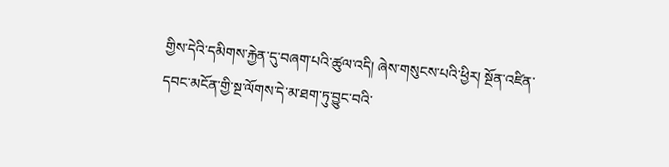གྱིས་དེའི་དམིགས་རྐྱེན་དུ་བཞག་པའི་ཚུལ་འདི། ཞེས་གསུངས་པའི་ཕྱིར། སྔོན་འཛིན་དབང་མངོན་གྱི་སྔ་ལོགས་དེ་མ་ཐག་ཏུ་བྱུང་བའི་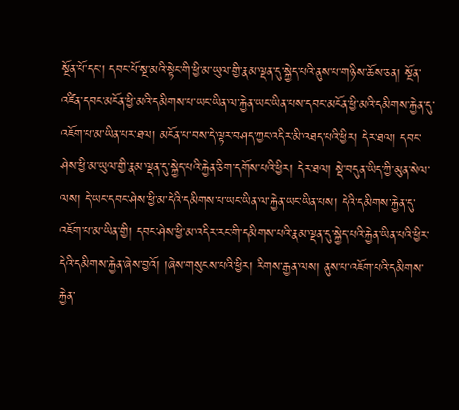སྔོན་པོ་དང་། དབང་པོ་སྔ་མའི་སྟེང་གི་ཕྱི་མ་ཡུལ་གྱི་རྣམ་ལྡན་དུ་སྐྱེད་པའི་ནུས་པ་གཉིས་ཆོས་ཅན། སྔོན་འཛིན་དབང་མངོན་ཕྱི་མའི་དམིགས་པ་ཡང་ཡིན་ལ་རྐྱེན་ཡང་ཡིན་པས་དབང་མངོན་ཕྱི་མའི་དམིགས་རྐྱེན་དུ་འཇོག་པ་མ་ཡིན་པར་ཐལ། མངོན་པ་བས་དེ་ལྟར་བཤད་ཀྱང་འདིར་མི་འཐད་པའི་ཕྱིར། དེར་ཐལ། དབང་ཤེས་ཕྱི་མ་ཡུལ་གྱི་རྣམ་ལྡན་དུ་སྐྱེད་པའི་རྐྱེན་ཅིག་དགོས་པའི་ཕྱིར། དེར་ཐལ། སྡེ་བདུན་ཡིད་ཀྱི་མུན་སེལ་ལས། དེ་ཡང་དབང་ཤེས་ཕྱི་མ་དེའི་དམིགས་པ་ཡང་ཡིན་ལ་རྐྱེན་ཡང་ཡིན་པས། དེའི་དམིགས་རྐྱེན་དུ་འཇོག་པ་མ་ཡིན་གྱི། དབང་ཤེས་ཕྱི་མ་འདིར་རང་གི་དམིགས་པའི་རྣམ་ལྡན་དུ་སྐྱེད་པའི་རྐྱེན་ཡིན་པའི་ཕྱིར་དེའི་དམིགས་རྐྱེན་ཞེས་བྱའོ། །ཞེས་གསུངས་པའི་ཕྱིར། རིགས་རྒྱན་ལས། ནུས་པ་འཇོག་པའི་དམིགས་རྐྱེན་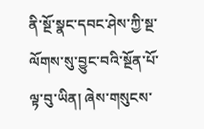ནི་སྔོ་སྣང་དབང་ཤེས་ཀྱི་སྔ་ལོགས་སུ་བྱུང་བའི་སྔོན་པོ་ལྟ་བུ་ཡིན། ཞེས་གསུངས་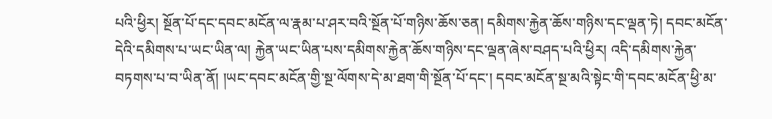པའི་ཕྱིར། སྔོན་པོ་དང་དབང་མངོན་ལ་རྣམ་པ་ཤར་བའི་སྔོན་པོ་གཉིས་ཆོས་ཅན། དམིགས་རྐྱེན་ཆོས་གཉིས་དང་ལྡན་ཏེ། དབང་མངོན་དེའི་དམིགས་པ་ཡང་ཡིན་ལ། རྐྱེན་ཡང་ཡིན་པས་དམིགས་རྐྱེན་ཆོས་གཉིས་དང་ལྡན་ཞེས་བཤད་པའི་ཕྱིར། འདི་དམིགས་རྐྱེན་བཏགས་པ་བ་ཡིན་ནོ། །ཡང་དབང་མངོན་གྱི་སྔ་ལོགས་དེ་མ་ཐག་གི་སྔོན་པོ་དང་། དབང་མངོན་སྔ་མའི་སྟེང་གི་དབང་མངོན་ཕྱི་མ་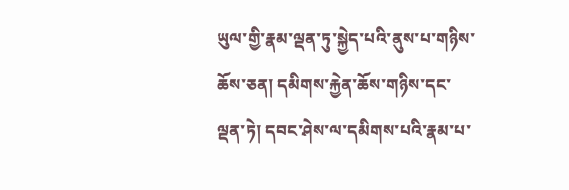ཡུལ་གྱི་རྣམ་ལྡན་ཏུ་སྐྱེད་པའི་ནུས་པ་གཉིས་ཆོས་ཅན། དམིགས་རྐྱེན་ཆོས་གཉིས་དང་ལྡན་ཏེ། དབང་ཤེས་ལ་དམིགས་པའི་རྣམ་པ་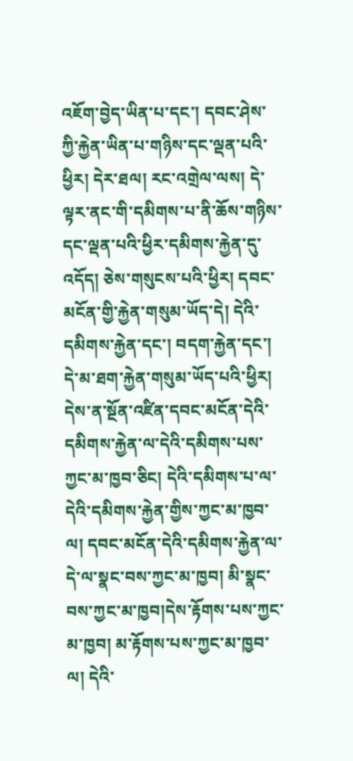འཇོག་བྱེད་ཡིན་པ་དང་། དབང་ཤེས་ཀྱི་རྐྱེན་ཡིན་པ་གཉིས་དང་ལྡན་པའི་ཕྱིར། དེར་ཐལ། རང་འགྲེལ་ལས། དེ་ལྟར་ནང་གི་དམིགས་པ་ནི་ཆོས་གཉིས་དང་ལྡན་པའི་ཕྱིར་དམིགས་རྐྱེན་དུ་འདོད། ཅེས་གསུངས་པའི་ཕྱིར། དབང་མངོན་གྱི་རྐྱེན་གསུམ་ཡོད་དེ། དེའི་དམིགས་རྐྱེན་དང་། བདག་རྐྱེན་དང་། དེ་མ་ཐག་རྐྱེན་གསུམ་ཡོད་པའི་ཕྱིར། དེས་ན་སྔོན་འཛིན་དབང་མངོན་དེའི་དམིགས་རྐྱེན་ལ་དེའི་དམིགས་པས་ཀྱང་མ་ཁྱབ་ཅིང། དེའི་དམིགས་པ་ལ་དེའི་དམིགས་རྐྱེན་གྱིས་ཀྱང་མ་ཁྱབ་ལ། དབང་མངོན་དེའི་དམིགས་རྐྱེན་ལ་དེ་ལ་སྣང་བས་ཀྱང་མ་ཁྱབ། མི་སྣང་བས་ཀྱང་མ་ཁྱབ།དེས་རྟོགས་པས་ཀྱང་མ་ཁྱབ། མ་རྟོགས་པས་ཀྱང་མ་ཁྱབ་ལ། དེའི་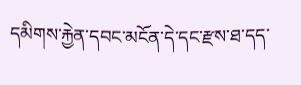དམིགས་རྐྱེན་དབང་མངོན་དེ་དང་རྫས་ཐ་དད་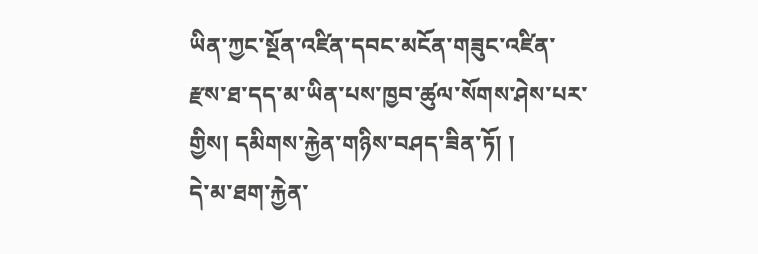ཡིན་ཀྱང་སྔོན་འཛིན་དབང་མངོན་གཟུང་འཛིན་རྫས་ཐ་དད་མ་ཡིན་པས་ཁྱབ་ཚུལ་སོགས་ཤེས་པར་གྱིས། དམིགས་རྐྱེན་གཉིས་བཤད་ཟིན་ཏོ། །
དེ་མ་ཐག་རྐྱེན་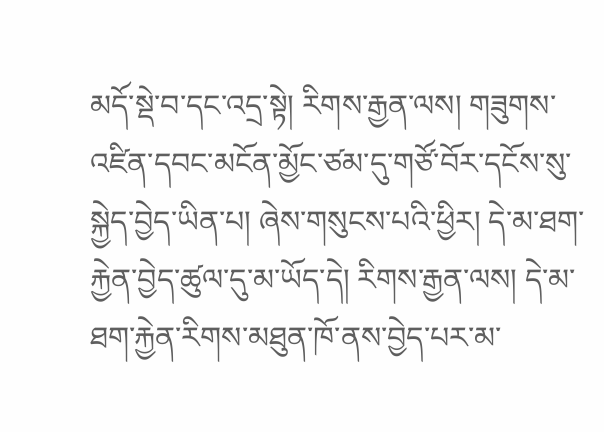མདོ་སྡེ་བ་དང་འདྲ་སྟེ། རིགས་རྒྱན་ལས། གཟུགས་འཛིན་དབང་མངོན་མྱོང་ཙམ་དུ་གཙོ་བོར་དངོས་སུ་སྐྱེད་བྱེད་ཡིན་པ། ཞེས་གསུངས་པའི་ཕྱིར། དེ་མ་ཐག་རྐྱེན་བྱེད་ཚུལ་དུ་མ་ཡོད་དེ། རིགས་རྒྱན་ལས། དེ་མ་ཐག་རྐྱེན་རིགས་མཐུན་ཁོ་ནས་བྱེད་པར་མ་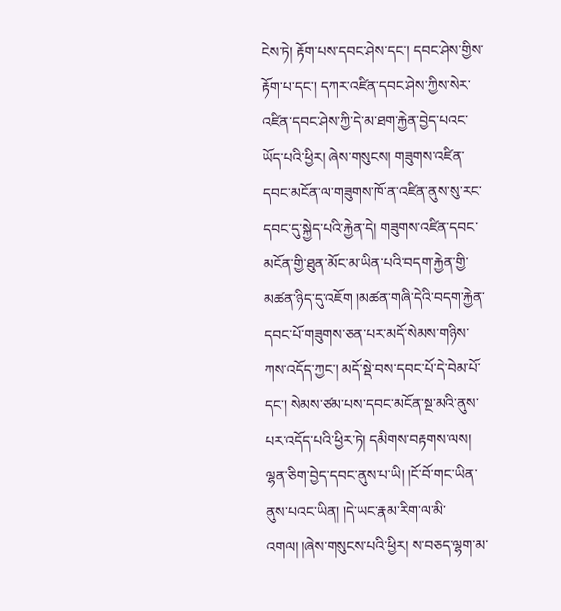ངེས་ཏེ། རྟོག་པས་དབང་ཤེས་དང་། དབང་ཤེས་གྱིས་རྟོག་པ་དང་། དཀར་འཛིན་དབང་ཤེས་ཀྱིས་སེར་འཛིན་དབང་ཤེས་ཀྱི་དེ་མ་ཐག་རྐྱེན་བྱེད་པའང་ཡོད་པའི་ཕྱིར། ཞེས་གསུངས། གཟུགས་འཛིན་དབང་མངོན་ལ་གཟུགས་ཁོ་ན་འཛིན་ནུས་སུ་རང་དབང་དུ་སྐྱེད་པའི་རྐྱེན་དེ། གཟུགས་འཛིན་དབང་མངོན་གྱི་ཐུན་མོང་མ་ཡིན་པའི་བདག་རྐྱེན་གྱི་མཚན་ཉིད་དུ་འཇོག །མཚན་གཞི་དེའི་བདག་རྐྱེན་དབང་པོ་གཟུགས་ཅན་པར་མདོ་སེམས་གཉིས་ཀས་འདོད་ཀྱང་། མདོ་སྡེ་བས་དབང་པོ་དེ་བེམ་པོ་དང་། སེམས་ཙམ་པས་དབང་མངོན་སྔ་མའི་ནུས་པར་འདོད་པའི་ཕྱིར་ཏེ། དམིགས་བརྟགས་ལས། ལྷན་ཅིག་བྱེད་དབང་ནུས་པ་ཡི། །ངོ་བོ་གང་ཡིན་ནུས་པའང་ཡིན། །དེ་ཡང་རྣམ་རིག་ལ་མི་འགལ། །ཞེས་གསུངས་པའི་ཕྱིར། ས་བཅད་ལྷག་མ་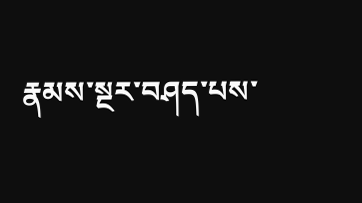རྣམས་སྔར་བཤད་པས་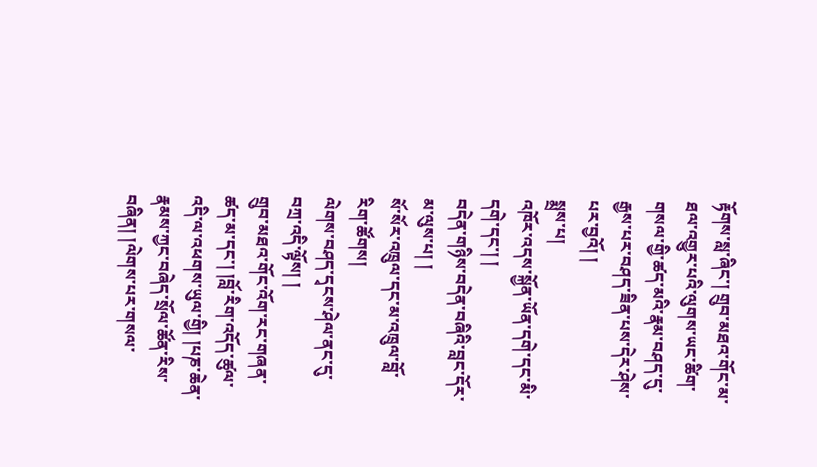རྟོགས་སླ་ཞིང་། གྲུབ་མཐའ་གོང་མ་ཐལ་འགྱུར་པའི་ལུགས་ཡང་ཚིག་གསལ་གྱི་ཚད་མའི་རྣམ་བཤད་དུ་རྒྱས་པར་བཤད་ཟིན་པས་དེར་ཤེས་པར་བྱའོ། །
སྨྲས་པ།
འཁོར་འདས་སྐྱོན་ཡོན་དགེ་དང་མི་དགེ་དང་། །
བདེན་གཉིས་བདེན་བཞིའི་བླང་དོར་མ་ལུས་པ། །
སོ་སོར་འཁྲུལ་དང་མ་འཁྲུལ་བློ་རིག་ཚོགས།
ལེགས་བཤད་དྭངས་ཤེལ་ནང་དུ་བཀྲ་འདི་ལྟོས། །
གྲུབ་མཐའ་གོང་འོག་རང་གཞན་ཚད་མ་དང་། །བློ་རིག་འདོད་ཚུལ་འདི་ལ་འཕགས་ཡུལ་གྱི། །པཎ་ཆེན་རྣམས་ཀྱང་བཞེད་སྲོལ་ཚོན་རིས་བཞིན། །ལེགས་པར་གསལ་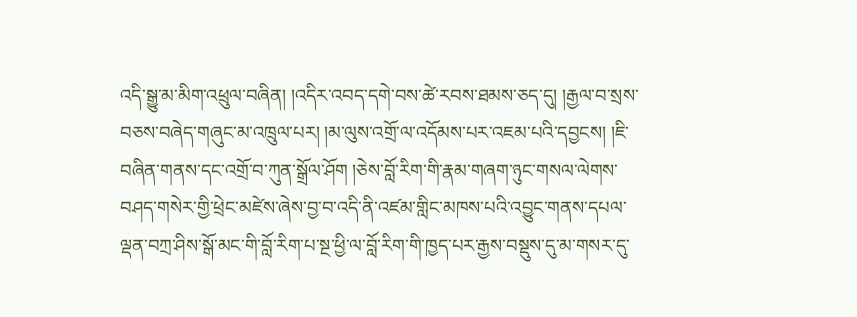འདི་སྒྱུ་མ་མིག་འཕྲུལ་བཞིན། །འདིར་འབད་དགེ་བས་ཚེ་རབས་ཐམས་ཅད་དུ། །རྒྱལ་བ་སྲས་བཅས་བཞེད་གཞུང་མ་འཁྲུལ་པར། །མ་ལུས་འགྲོ་ལ་འདོམས་པར་འཇམ་པའི་དབྱངས། །ཇི་བཞིན་གནས་དང་འགྲོ་བ་ཀུན་སྒྲོལ་ཤོག །ཅེས་བློ་རིག་གི་རྣམ་གཞག་ཉུང་གསལ་ལེགས་བཤད་གསེར་གྱི་ཕྲེང་མཛེས་ཞེས་བྱ་བ་འདི་ནི་འཛམ་གླིང་མཁས་པའི་འབྱུང་གནས་དཔལ་ལྡན་བཀྲ་ཤིས་སྒོ་མང་གི་བློ་རིག་པ་སྔ་ཕྱི་ལ་བློ་རིག་གི་ཁྱད་པར་རྒྱས་བསྡུས་དུ་མ་གསར་དུ་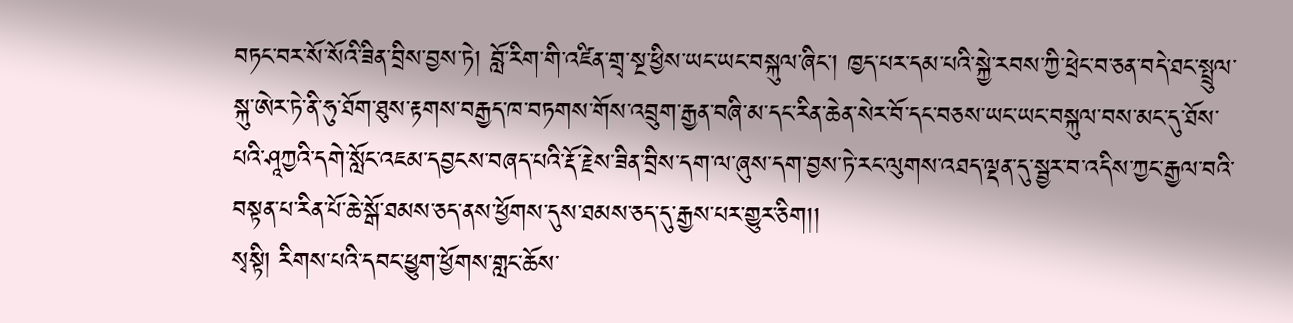བཏང་བར་སོ་སོའི་ཟིན་བྲིས་བྱས་ཏེ། བློ་རིག་གི་འཛིན་གྲྭ་སྔ་ཕྱིས་ཡང་ཡང་བསྐུལ་ཞིང་། ཁྱད་པར་དམ་པའི་སྐྱེ་རབས་ཀྱི་ཕྲེང་བ་ཅན་བདེ་ཐང་སྤྲུལ་སྐུ་ཨེར་ཏེ་ནི་ཧུ་ཐོག་ཐུས་རྟགས་བརྒྱད་ཁ་བཏགས་གོས་འབྲུག་རྒྱན་བཞི་མ་དང་རིན་ཆེན་སེར་བོ་དང་བཅས་ཡང་ཡང་བསྐུལ་བས་མང་དུ་ཐོས་པའི་ཤཱཀྱའི་དགེ་སློང་འཇམ་དབྱངས་བཞད་པའི་རྡོ་རྗེས་ཟིན་བྲིས་དག་ལ་ཞུས་དག་བྱས་ཏེ་རང་ལུགས་འཐད་ལྡན་དུ་སྦྱར་བ་འདིས་ཀྱང་རྒྱལ་བའི་བསྟན་པ་རིན་པོ་ཆེ་སྒོ་ཐམས་ཅད་ནས་ཕྱོགས་དུས་ཐམས་ཅད་དུ་རྒྱས་པར་གྱུར་ཅིག།།
སྭསྟི། རིགས་པའི་དབང་ཕྱུག་ཕྱོགས་གླང་ཆོས་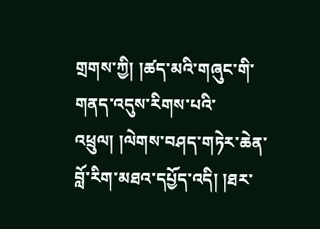གྲགས་ཀྱི། །ཚད་མའི་གཞུང་གི་གནད་འདུས་རིགས་པའི་འཕྲུལ། །ལེགས་བཤད་གཏེར་ཆེན་བློ་རིག་མཐའ་དཔྱོད་འདི། །ཐར་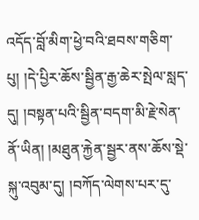འདོད་བློ་མིག་ཕྱེ་བའི་ཐབས་གཅིག་པུ། །དེ་པྱིར་ཆོས་སྦྱིན་རྒྱ་ཆེར་སྤེལ་སླད་དུ། །བསྟན་པའི་སྦྱིན་བདག་མི་རྗེ་སེན་ནོ་ཡིན། །མཐུན་རྐྱེན་སྦྱར་ནས་ཆོས་སྡེ་སྐུ་འབུམ་དུ། །བཀོད་ལེགས་པར་དུ་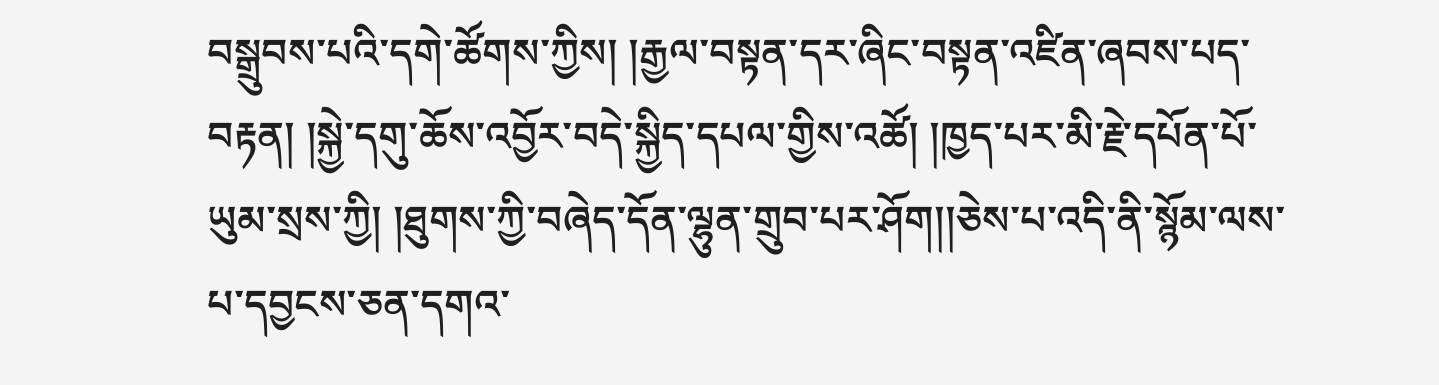བསྒྲུབས་པའི་དགེ་ཚོགས་ཀྱིས། །རྒྱལ་བསྟན་དར་ཞིང་བསྟན་འཛིན་ཞབས་པད་བརྟན། །སྐྱེ་དགུ་ཆོས་འབྱོར་བདེ་སྐྱིད་དཔལ་གྱིས་འཚོ། །ཁྱད་པར་མི་རྗེ་དཔོན་པོ་ཡུམ་སྲས་ཀྱི། །ཐུགས་ཀྱི་བཞེད་དོན་ལྷུན་གྲུབ་པར་ཤོག།།ཅེས་པ་འདི་ནི་སྙོམ་ལས་པ་དབྱངས་ཅན་དགའ་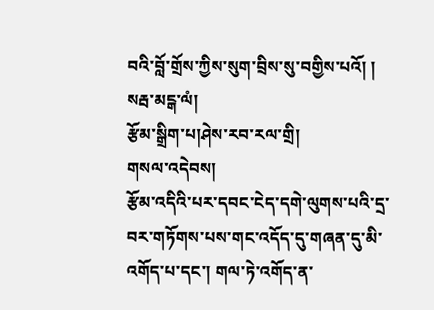བའི་བློ་གྲོས་ཀྱིས་སུག་བྲིས་སུ་བགྱིས་པའོ། །
སརྦ་མངྒ་ལཾ།
རྩོམ་སྒྲིག་པ།ཤེས་རབ་རལ་གྲི།
གསལ་འདེབས།
རྩོམ་འདིའི་པར་དབང་ངེད་དགེ་ལུགས་པའི་དྲ་བར་གཏོགས་པས་གང་འདོད་དུ་གཞན་དུ་མི་འགོད་པ་དང་། གལ་ཏེ་འགོད་ན་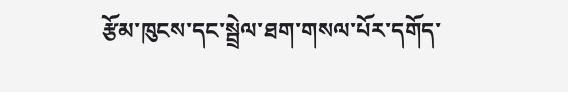རྩོམ་ཁུངས་དང་སྦྲེལ་ཐག་གསལ་པོར་དགོད་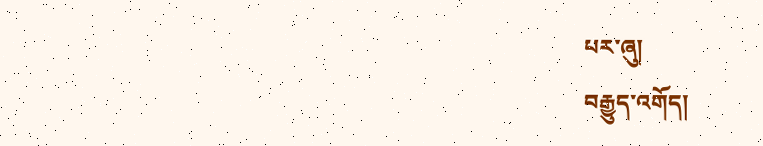པར་ཞུ།
བརྒྱུད་འགོད།